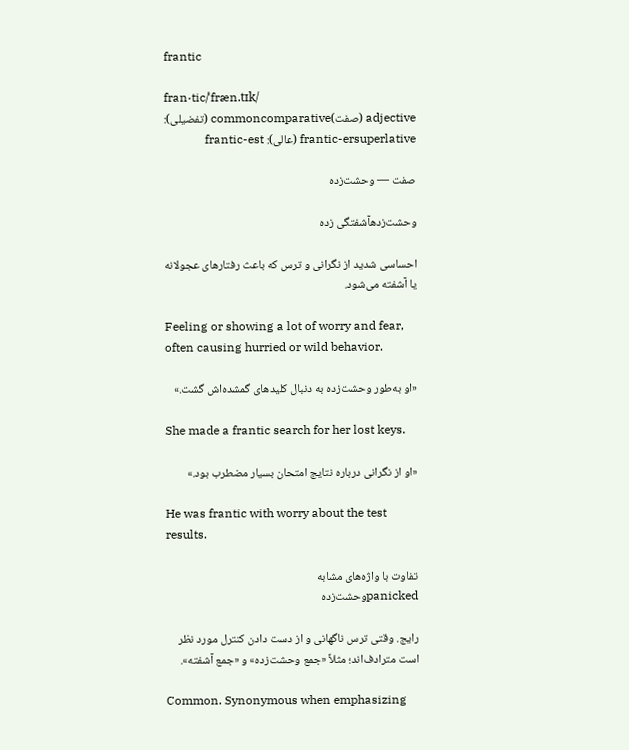frantic

fran·tic/ˈfræn.tɪk/
adjective (صفت)commoncomparative (تفضیلی): frantic-ersuperlative (عالی): frantic-est

صفت — وحشت‌زده

وحشت‌زدهآشفتگی زده

احساسی شدید از نگرانی و ترس که باعث رفتارهای عجولانه یا آشفته می‌شود.

Feeling or showing a lot of worry and fear, often causing hurried or wild behavior.

«او به‌طور وحشت‌زده به دنبال کلیدهای گمشده‌اش گشت.»

She made a frantic search for her lost keys.

«او از نگرانی درباره نتایج امتحان بسیار مضطرب بود.»

He was frantic with worry about the test results.

تفاوت با واژه‌های مشابه
panickedوحشت‌زده

رایج. وقتی ترس ناگهانی و از دست دادن کنترل مورد نظر است مترادف‌اند؛ مثلاً «جمع وحشت‌زده» و «جمع آشفته».

Common. Synonymous when emphasizing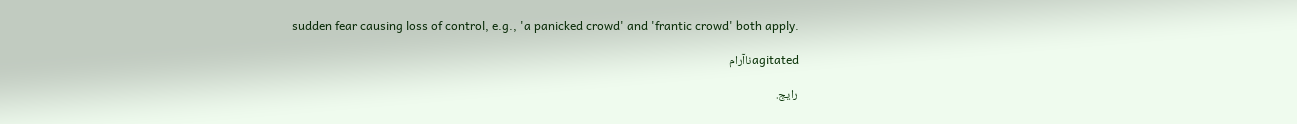sudden fear causing loss of control, e.g., 'a panicked crowd' and 'frantic crowd' both apply.

agitatedناآرام

رایج.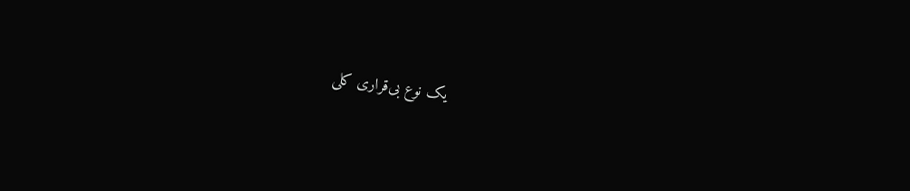یک نوع بی‌قراری کلی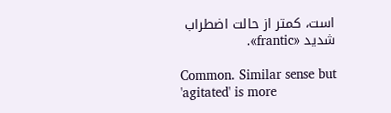است، کمتر از حالت اضطراب شدید «frantic».

Common. Similar sense but 'agitated' is more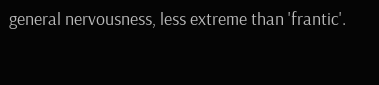general nervousness, less extreme than 'frantic'.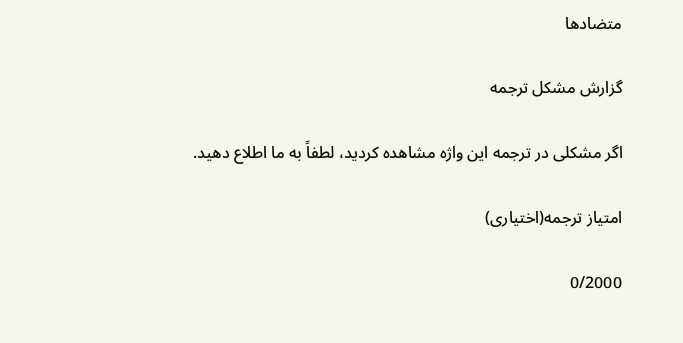متضادها

گزارش مشکل ترجمه

اگر مشکلی در ترجمه این واژه مشاهده کردید، لطفاً به ما اطلاع دهید.

امتیاز ترجمه(اختیاری)

0/2000